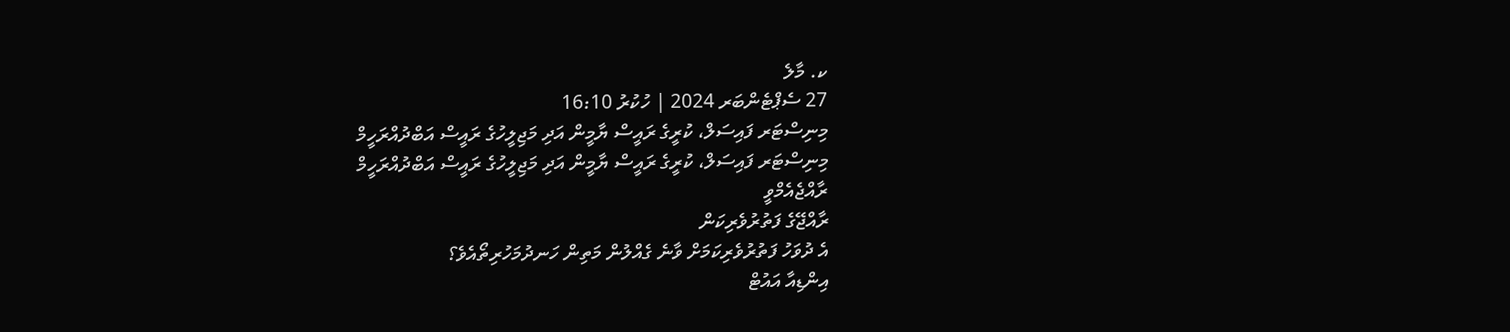ކ. މާލެ
27 ސެޕްޓެންބަރ 2024 | ހުކުރު 16:10
މިނިސްޓަރ ފައިސަލް، ކުރީގެ ރައީސް ޔާމީން އަދި މަޖިލީހުގެ ރައީސް އަބްދުއްރަހީމް
މިނިސްޓަރ ފައިސަލް، ކުރީގެ ރައީސް ޔާމީން އަދި މަޖިލީހުގެ ރައީސް އަބްދުއްރަހީމް
ރާއްޖެއެމްވީ
ރާއްޖޭގެ ފަތުރުވެރިކަން
އެ ދުވަހު ފަތުރުވެރިކަމަށް ވާނެ ގެއްލުން މަތިން ހަނދުމަހުރިތޯއެވެ؟
އިންޑިއާ އައުޓް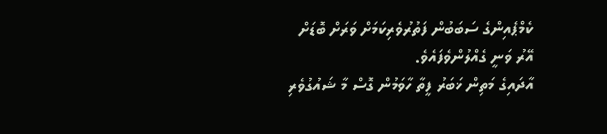ކެމްޕެއިންގެ ސަބަބުން ފަތުރުވެރިކަމަށް ވަރަށް ބޮޑަށް އޭރު ވަނީ ގެއްލުންވެފައެވެ.
އާދައިގެ މަތިން ޚަބަރު ފީތާ ހާވަމުން ގޮސް މާ ޝައުގުވެރި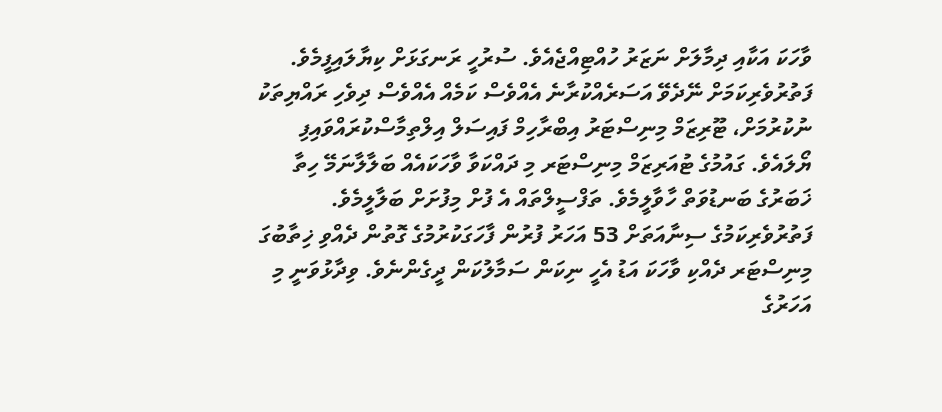ވާހަކަ އަކާއި ދިމާލަށް ނަޒަރު ހުއްޓިއްޖެއެވެ. ސުރުހީ ރަނގަޅަށް ކިޔާލައިފީމެވެ. ފަތުރުވެރިކަމަށް ނޭދެވޭ އަސަރެއްކުރާނެ އެއްވެސް ކަމެއް އެއްވެސް ދިވެހި ރައްޔިތަކު ނުކުރުމަށް، ޓޫރިޒަމް މިނިސްޓަރު އިބްރާހިމް ފައިސަލް އިލްތިމާސްކުރައްވައިފި ޔޯލައެވެ. ގައުމުގެ ޓުއަރިޒަމް މިނިސްޓަރ މި ދައްކަވާ ވާހަކައެއް ބަލާލާނަމޭ ހިތާ ޚަބަރުގެ ބަނޑުވަތް ހާވާލީމެވެ. ތަފްސީލްތައް އެ ފުށް މިފުށަށް ބަލާލީމެވެ. ފަތުރުވެރިކަމުގެ ސިނާއަތަށް 53 އަހަރު ފުރުން ފާހަގަކުރުމުގެ ގޮތުން ދެއްވި ޚިތާބުގަ މިނިސްޓަރ ދެއްކި ވާހަކަ އަޑު އެހީ ނިކަން ސަމާލުކަން ދީގެންނެވެ. ވިދާޅުވަނީ މި އަހަރުގެ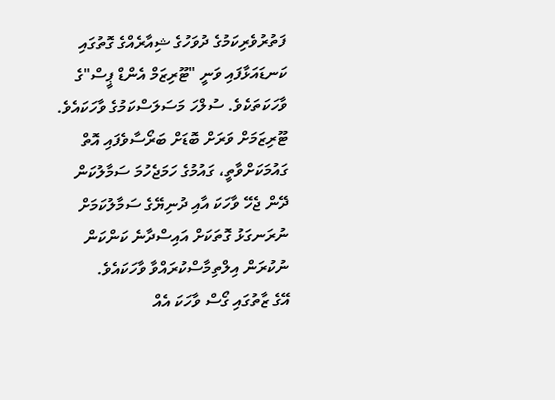ފަތުރުވެރިކަމުގެ ދުވަހުގެ ޝިއާރެއްގެ ގޮތުގައި ކަނޑައަޅާފައި ވަނީ "ޓޫރިޒަމް އެންޑް ޕީސް"ގެ ވާހަކަތަކެވެ. ސުލްހަ މަސަލަސްކަމުގެ ވާހަކައެވެ. ޓޫރިޒަމަށް ވަރަށް ބޮޑަށް ބަރޯސާވެފައި އޮތް ގައުމަކަށްވާތީ، ގައުމުގެ ހަމަޖެހުމަ ސަމާލުކަން ދޭން ޖެހޭ ވާހަކަ އާއި ދުނިޔޭގެ ސަމާލުކަމަށް ނުރަނގަޅު ގޮތަކަށް އައިސްދާނެ ކަންކަން ނުކުރަން އިލްތިމާސްކުރައްވާ ވާހަކައެވެ.
އޭގެ ޒާތުގައި ގޯސް ވާހަކަ އެއް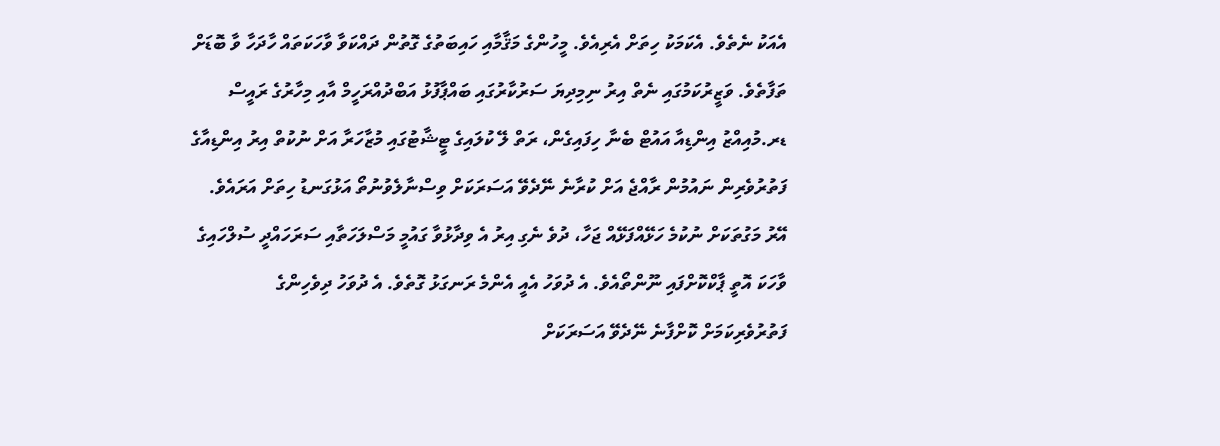އެއަކު ނެތެވެ. އެކަމަކު ހިތަށް އެރިއެވެ. މީހުންގެ މަޤާމާއި ހައިބަތުގެ ގޮތުން ދައްކަވާ ވާހަކަތައް ހާދަހާ ވާ ބޮޑަށް ތަފާތެވެ. ވަޒީރުކަމުގައި ނެތް އިރު ނިމިދިޔަ ސަރުކާރުގައި ބައްޕާފުޅު އަބްދުއްރަހީމް އާއި މިހާރުގެ ރައީސް ޑރ.މުއިއްޒު އިންޑިއާ އައުޓް ބެނާ ހިފައިގެން، ރަތް ލޭ ކުލައިގެ ޓީޝާޓުގައި މުޒާހަރާ އަށް ނުކުތް އިރު އިންޑިއާގެ ފަތުރުވެރިން ނައުމުން ރާއްޖެ އަށް ކުރާނެ ނޭދެވޭ އަސަރަކަށް ވިސްނާލެވުނުތޯ އަޅުގަނޑު ހިތަށް އަރައެވެ. އޭރު މަގުތަކަށް ނުކުމެ ހަޅޭއްފަޅޭއް ޖަހާ، ދުވެ ނެގި އިރު އެ ވިދާޅުވާ ގައުމީ މަސްލަހަތާއި ސަރަހައްދީ ސުލްހައިގެ ވާހަކަ އޮތީ ޕާކްކޮށްފައި ނޫންތޯއެވެ. އެ ދުވަހު އެއީ އެންމެ ރަނގަޅު ގޮތެވެ. އެ ދުވަހު ދިވެހިންގެ ފަތުރުވެރިކަމަށް ކޮށްފާނެ ނޭދެވޭ އަސަރަކަށް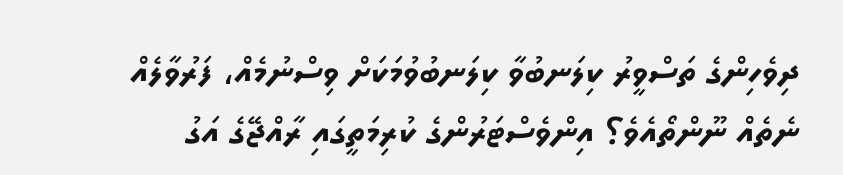ދިވެހިންގެ ތަސްވީރު ކިލަނބުވާ ކިލަނބުވުމަކަށް ވިސްނުމެއް، ފަރުވާލެއް ނެތެއް ނޫންތޯއެވެ؟ އިންވެސްޓަރުންގެ ކުރިމަތީގައި ރާއްޖޭގެ އަގު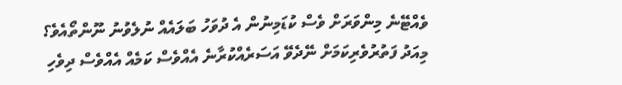ވެއްޓޭނެ މިންވަރަށް ވެސް ކުޑަމިނުން އެ ދުވަހު ބަލައެއް ނުލެވުނު ނޫންތޯއެވެ؟
މިއަދު ފަތުރުވެރިކަމަށް ނޭދެވޭ އަސަރެއްކުރާނެ އެއްވެސް ކަމެއް އެއްވެސް ދިވެހި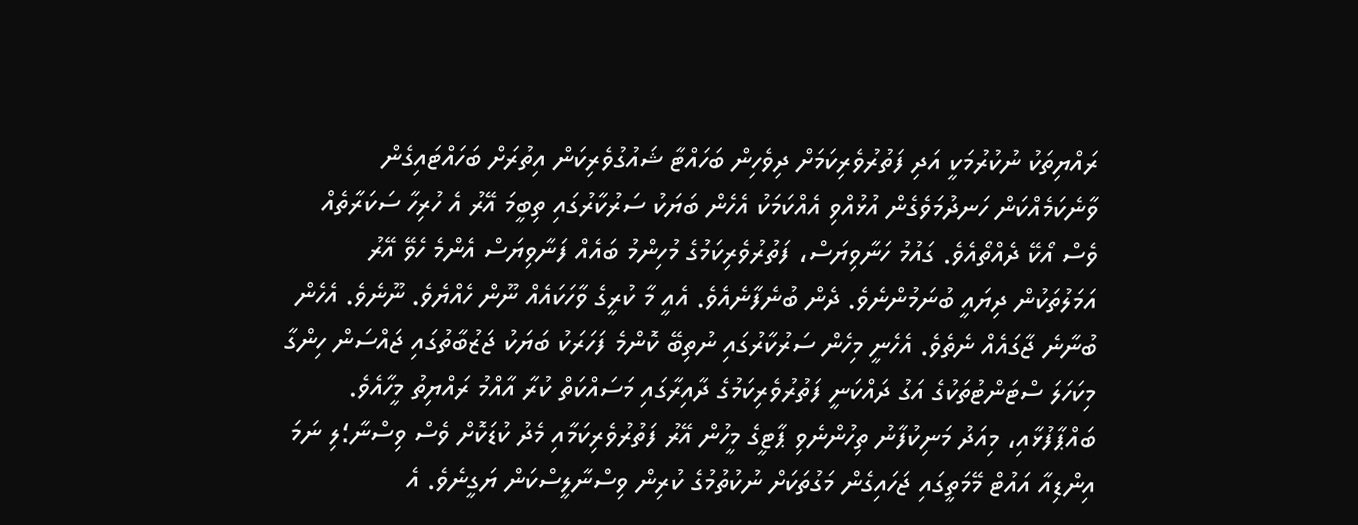ރައްޔިތަކު ނުކުރުމަކީ އަދި ފަތުރުވެރިކަމަށް ދިވެހިން ބަހައްޓާ ޝައުގުވެރިކަން އިތުރަށް ބަހައްޓައިގެން ވާނެކަމެއްކަން ހަނދުމަވެގެން އުޅުއްވި އެއްކަމަކު އެހެން ބަޔަކު ސަރުކާރުގައި ތިބީމަ އޭރު އެ ހުރިހާ ސަކަރާތެއް ވެސް އޯކޭ ދެއްތޯއެވެ. ގައުމު ހަނާވިޔަސް، ފަތުރުވެރިކަމުގެ މުހިންމު ބައެއް ފަނާވިޔަސް އެންމެ ހެވޭ އޭރު އަމަލުތަކުން ދިޔައީ ބުނަމުންނެވެ. ދެން ބުނެފާނެއެވެ. އެއީ މާ ކުރީގެ ވާހަކައެއް ނޫން ހެއްޔެވެ. ނޫނެވެ. އެހެން ބުނާނެ ޖާގައެއް ނެތެވެ. އެހެނީ މިހެން ސަރުކާރުގައި ނުތިބޭ ކޮންމެ ފަހަރަކު ބަޔަކު ޖަޒުބާތުގައި ޖައްސަން ހިންގާ މިކަހަލަ ސްޓަންޓުތަކުގެ އަގު ދައްކަނީ ފަތުރުވެރިކަމުގެ ދާއިރާގައި މަސައްކަތް ކުރާ އާއްމު ރައްޔިތު މީހާއެވެ. ބައްޕާފުޅާއި، މިއަދު މަނިކުފާނު ތިހުންނެވި ޕާޓީގެ މީހުން އޭރު ފަތުރުވެރިކަމާއި މެދު ކުޑަކޮށް ވެސް ވިސްނާ؛ލި ނަމަ އިންޑިއާ އައުޓް މޭމަތީގައި ޖަހައިގެން މަގުތަކަށް ނުކުތުމުގެ ކުރިން ވިސްނާލީސްކަން ޔަގީނެވެ. އެ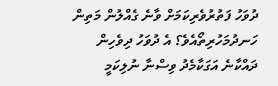ދުވަހު ފަތުރުވެރިކަމަށް ވާނެ ގެއްލުން މަތިން ހަނދުމަހުރިތޯއެވެ؟ އެ ދުވަހު ދިވެހިން ދައްކާނެ އަގަކާމެދު ވިސްނާ ނުލިކަމީ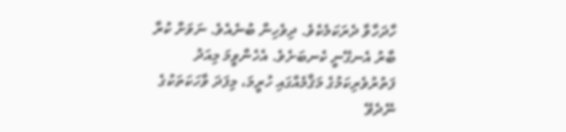ހާދަހާވާ ދެރަކަމެކެވެ. ދިވެހިން ބުނެއެވެ. ނަވަށް ކުރާ ބާރު އެނގޭނީ ކެނބަށެވެ. އެހެންވީމަ މިއަދު ފަތުރުވެރިކަމުގެ މަޤާމެއްގައި ހުރީމަ، މިފަދަ ވާހަކަތަކުގެ ނޭދެވޭ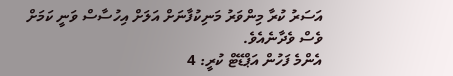އަސަރު ކުރާ މިންވަރު މަނިކުފާނަށް އަލަށް އިހުސާސް ވަނީ ކަމަށް ވެސް ވެދާނެއެވެ.
އެންމެ ފަހުން އަޕްޑޭޓް ކުރީ: 4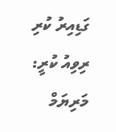ގަޑިއިރު ކުރި
ރިވިއު ކުރީ: މަރިޔަމް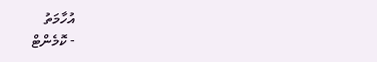އުހާމަތު
- ކޮމެންޓް